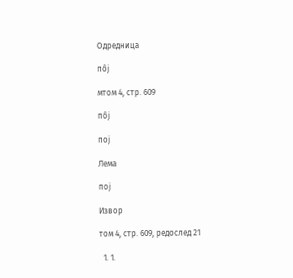Одредница

по̑ј

мтом 4, стр. 609

по̑ј

пој

Лема

пој

Извор

том 4, стр. 609, редослед 21

  1. 1.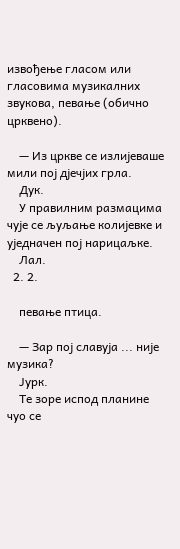извођење гласом или гласовима музикалних звукова, певање (обично црквено).

    — Из цркве се излијеваше мили пој дјечјих грла.
    Дук.
    У правилним размацима чује се љуљање колијевке и уједначен пој нарицаљке.
    Лал.
  2. 2.

    певање птица.

    — Зар пој славуја ... није музика?
    Јурк.
    Те зоре испод планине чуо се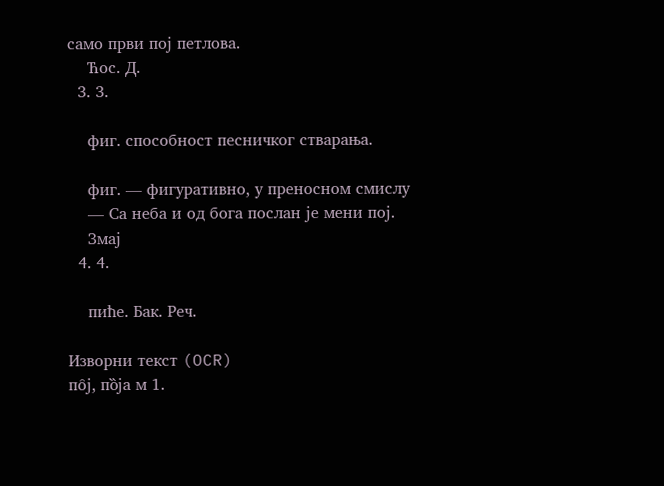само први пој петлова.
    Ћос. Д.
  3. 3.

    фиг. способност песничког стварања.

    фиг. — фигуративно, у преносном смислу
    — Са неба и од бога послан је мени пој.
    Змај
  4. 4.

    пиће. Бак. Реч.

Изворни текст (OCR)
по̑ј, по̏ја м 1.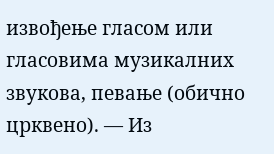извођење гласом или гласовима музикалних звукова, певање (обично црквено). — Из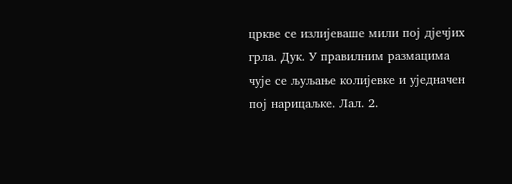цркве се излијеваше мили пој дјечјих грла. Дук. У правилним размацима чује се љуљање колијевке и уједначен пој нарицаљке. Лал. 2.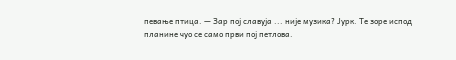певање птица. — Зар пој славуја ... није музика? Јурк. Те зоре испод планине чуо се само први пој петлова.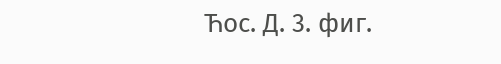Ћос. Д. 3. фиг.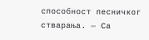способност песничког стварања. — Са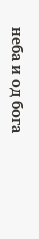неба и од бога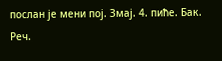послан је мени пој. Змај. 4. пиће. Бак. Реч.